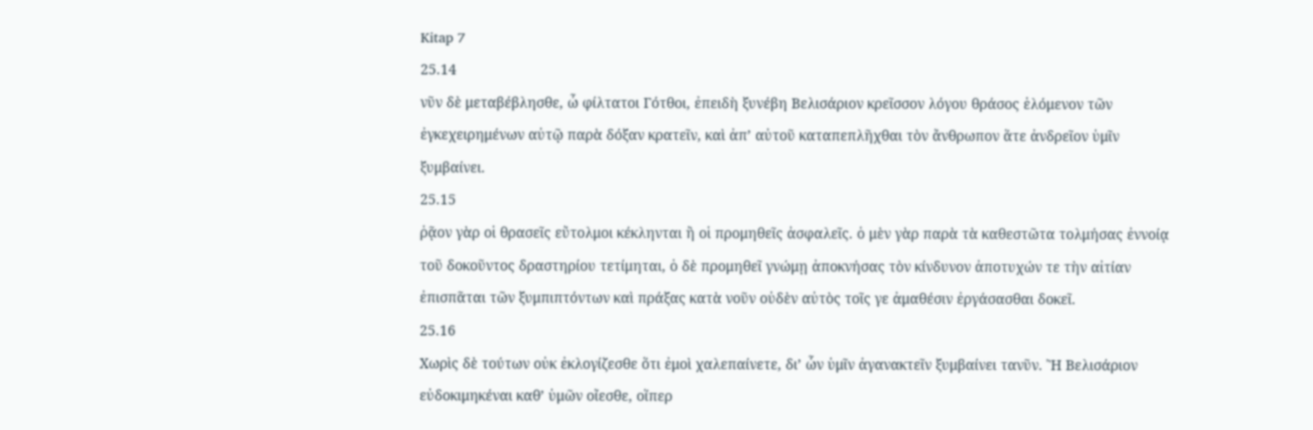Kitap 7
25.14
νῦν δὲ μεταβέβλησθε, ὦ φίλτατοι Γότθοι, ἐπειδὴ ξυνέβη Βελισάριον κρεῖσσον λόγου θράσος ἑλόμενον τῶν ἐγκεχειρημένων αὐτῷ παρὰ δόξαν κρατεῖν, καὶ ἀπ’ αὐτοῦ καταπεπλῆχθαι τὸν ἄνθρωπον ἅτε ἀνδρεῖον ὑμῖν ξυμβαίνει.
25.15
ῥᾷον γὰρ οἱ θρασεῖς εὔτολμοι κέκληνται ἢ οἱ προμηθεῖς ἀσφαλεῖς. ὁ μὲν γὰρ παρὰ τὰ καθεστῶτα τολμήσας ἐννοίᾳ τοῦ δοκοῦντος δραστηρίου τετίμηται, ὁ δὲ προμηθεῖ γνώμῃ ἀποκνήσας τὸν κίνδυνον ἀποτυχών τε τὴν αἰτίαν ἐπισπᾶται τῶν ξυμπιπτόντων καὶ πράξας κατὰ νοῦν οὐδὲν αὐτὸς τοῖς γε ἀμαθέσιν ἐργάσασθαι δοκεῖ.
25.16
Χωρὶς δὲ τούτων οὐκ ἐκλογίζεσθε ὅτι ἐμοὶ χαλεπαίνετε, δι’ ὧν ὑμῖν ἀγανακτεῖν ξυμβαίνει τανῦν. Ἢ Βελισάριον εὐδοκιμηκέναι καθ’ ὑμῶν οἴεσθε, οἵπερ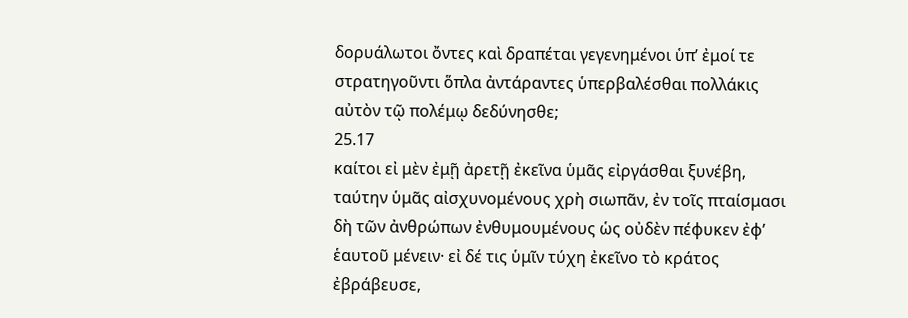δορυάλωτοι ὄντες καὶ δραπέται γεγενημένοι ὑπ’ ἐμοί τε στρατηγοῦντι ὅπλα ἀντάραντες ὑπερβαλέσθαι πολλάκις αὐτὸν τῷ πολέμῳ δεδύνησθε;
25.17
καίτοι εἰ μὲν ἐμῇ ἀρετῇ ἐκεῖνα ὑμᾶς εἰργάσθαι ξυνέβη, ταύτην ὑμᾶς αἰσχυνομένους χρὴ σιωπᾶν, ἐν τοῖς πταίσμασι δὴ τῶν ἀνθρώπων ἐνθυμουμένους ὡς οὐδὲν πέφυκεν ἐφ’ ἑαυτοῦ μένειν· εἰ δέ τις ὑμῖν τύχη ἐκεῖνο τὸ κράτος ἐβράβευσε,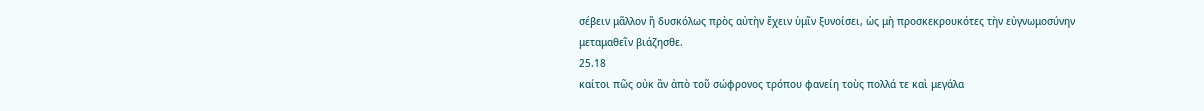σέβειν μᾶλλον ἢ δυσκόλως πρὸς αὐτὴν ἔχειν ὑμῖν ξυνοίσει, ὡς μὴ προσκεκρουκότες τὴν εὐγνωμοσύνην μεταμαθεῖν βιάζησθε.
25.18
καίτοι πῶς οὐκ ἂν ἀπὸ τοῦ σώφρονος τρόπου φανείη τοὺς πολλά τε καὶ μεγάλα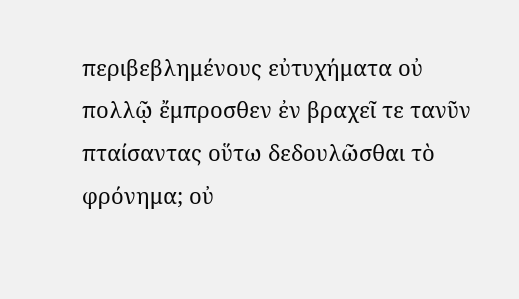περιβεβλημένους εὐτυχήματα οὐ πολλῷ ἔμπροσθεν ἐν βραχεῖ τε τανῦν πταίσαντας οὕτω δεδουλῶσθαι τὸ φρόνημα; οὐ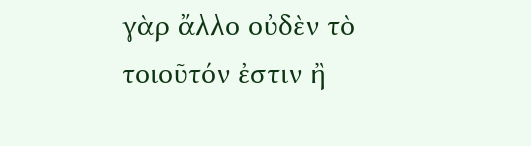γὰρ ἄλλο οὐδὲν τὸ τοιοῦτόν ἐστιν ἢ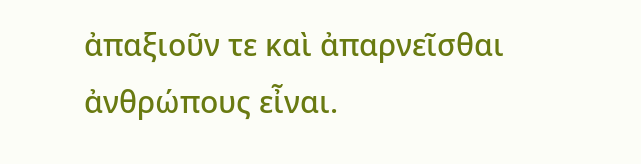ἀπαξιοῦν τε καὶ ἀπαρνεῖσθαι ἀνθρώπους εἶναι.